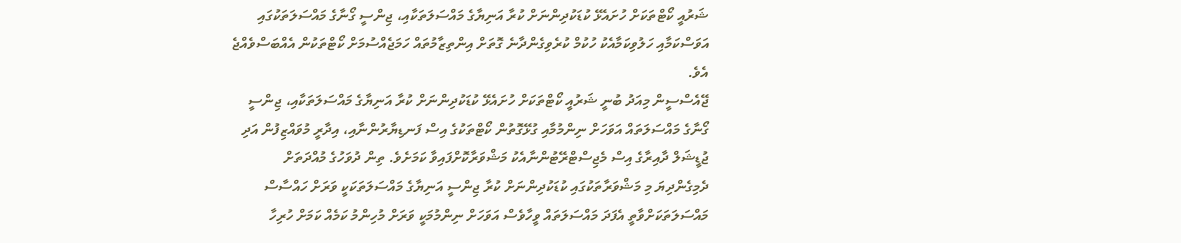ޝަރުއީ ކޯޓްތަކަށް ހުށައެޅޭ ކުޑަކުދިންނަށް ކުރާ އަނިޔާގެ މައްސަލަތަކާއި، ޖިންސީ ގޯނާގެ މައްސަލަތަކުގައި އަވަސްކަމާއި ހަލުވިކަމާއެކު ހުކުމް ކުރެވިގެންދާނެ ގޮތަށް އިންތިޒާމުތައް ހަމަޖެއްސުމަށް ކޯޓްތަކުން އެއްބަސްވެއްޖެ އެވެ.
ޖޭއެސްސީން މިއަދު ބުނީ ޝަރުއީ ކޯޓްތަކަށް ހުށައެޅޭ ކުޑަކުދިންނަށް ކުރާ އަނިޔާގެ މައްސަލަތަކާއި، ޖިންސީ ގޯނާގެ މައްސަލަތައް އަވަހަށް ނިންމުމާއި ގުޅޭގޮތުން ކޯޓްތަކުގެ އިސް ފަނޑިޔާރުންނާއި، އިދާރީ މުވައްޒިފުން އަދި ޖުޑީޝަލް ދާއިރާގެ އިސް މެޖިސްޓްރޭޓުންނާއެކު މަޝްވަރާކޮށްފައިވާ ކަމަށެވެ. ތިން ދުވަހުގެ މުއްދަތަށް ދެމިގެންދިޔަ މި މަޝްވަރާތަކުގައި ކުޑަކުދިންނަށް ކުރާ ޖިންސީ އަނިޔާގެ މައްސަލަތަކަކީ ވަރަށް ހައްސާސް މައްސަލަތަކަށްވާތީ އެފަދަ މައްސަލަތައް ވީހާވެސް އަވަހަށް ނިންމުމަކީ ވަރަށް މުހިންމު ކަމެއް ކަމަށް ހުރިހާ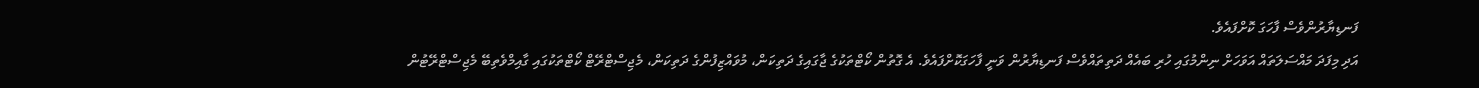ފަނޑިޔާރުންވެސް ފާހަގަ ކޮށްފައެވެ.
އަދި މިފަދަ މައްސަލަތައް އަވަހަށް ނިންމުގައި ހުރި ބައެއް ދަތިތައްވެސް ފަނޑިޔާރުން ވަނީ ފާހަގަކޮށްފައެވެ. އެ ގޮތުން ކޯޓްތަކުގެ ޖާގައިގެ ދަތިކަން، މުވައްޒިފުންގެ ދަތިކަން، މެޖިސްޓްރޭޓް ކޯޓްތަކުގައި ގާއިމްވެތިބޭ މެޖިސްޓްރޭޓުން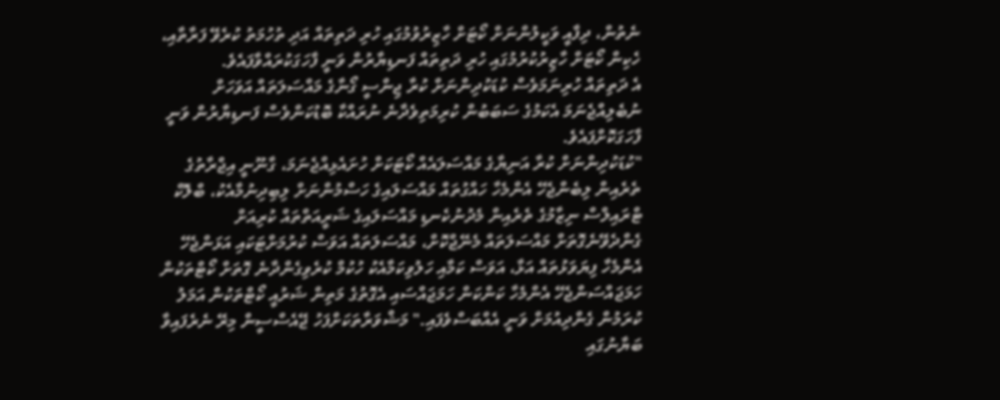ނެތުން، ދިފާއީ ވަކީލުންނަށް ކޯޓަށް ހާޒިރުވުމުގައި ހުރި ދަތިތައް އަދި ތުހުމަތު ކުރެވޭ ފަރާތާއި، ހެކިން ކޯޓަށް ހާޒިރުކުރުމުގައި ހުރި ދަތިތައް ފަނޑިޔާރުން ވަނީ ފާހަގަކުރައްވާފައެވެ.
އެ ދަތިތައް ހުރިނަމަވެސް ކުޑަކުދިންނަށް ކުރާ ޖިންސީ ގޯނާގެ މައްސަލަތައް އަވަހަށް ނުބެލިއްޖެނަމަ އެކަމުގެ ސަބަބުން ކުރިމަތިވެދާނެ ނުރައްކާ ބޮޑުކަންވެސް ފަނޑިޔާރުން ވަނީ ފާހަގަކޮށްފައެވެ.
"ކުޑަކުދިންނަށް ކުރާ އަނިޔާގެ މައްސަލައެއް ކޯޓަކަށް ހުށައެޅިއްޖެނަމަ، ގާނޫނީ އިޖްރާތުގެ ތެރެއިން ލިބެންޖެހޭ އެންމެހާ ހައްގުތައް މައްސަލައިގެ ހަސްމުންނަށް ލިބިދިނުމާއެކު، ބްލޮކް ޓްރައިލްސް ނިޒާމުގެ ތެރެއިން މެދުނުކެނޑި މައްސަލައިގެ ޝަރީއަތްތައް ކުރިއަށް ގެންދެވޭނެގޮތަށް މައްސަލަތައް މެނޭޖްކޮށް، މައްސަލަތައް އަވަސް ކުރުމަށްޓަކައި އަޅަންޖެހޭ އެންމެހާ ފިޔަވަޅުތައް އަޅާ، އަވަސް ކަމާއި ހަލުވިކަމާއެކު ހުކުމް ކުރެވިގެންދާނެ ގޮތަށް ކޯޓްތަކުން ހަމަޖައްސަންޖެހޭ އެންމެހާ ކަންކަން ހަމަޖައްސައި އެގޮތުގެ މަތިން ޝަރުއީ ކޯޓްތަކުން އަމަލު ކުރަމުން ގެންދިއުމަށް ވަނީ އެއްބަސްވެފައި." މަޝްވަރާތަކަށްފަހު ޖޭއެސްސީން މިރޭ ނެރެފައިވާ ބަޔާނުގައި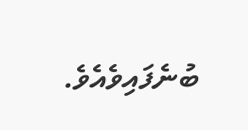ބުނެފައިވެއެވެ.